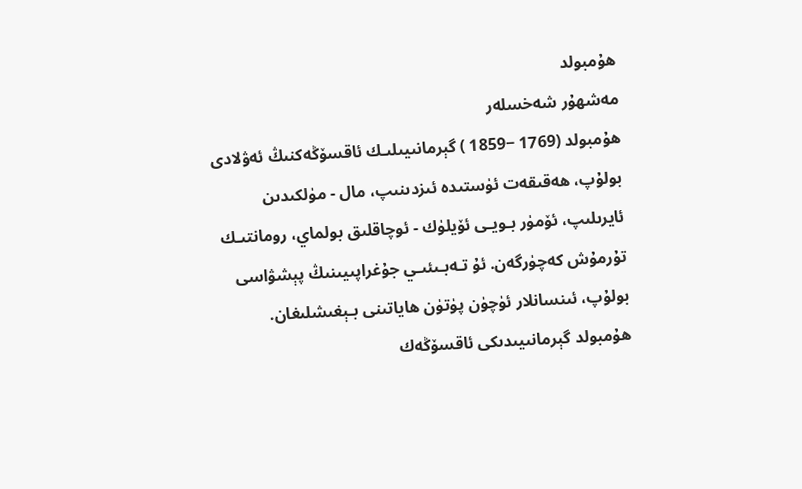ھۇمبولد
مەشھۇر شەخسلەر
ھۇمبولد (1769 −1859 ) گېرمانىيىلىـك ئاقسۆڭەكنىڭ ئەۋلادى بولۇپ، ھەقىقەت ئۈستىدە ئىزدىنىپ، مال - مۈلكىدىن ئايرىلىپ، ئۆمۈر بـويـى ئۆيلۈك - ئوچاقلىق بولماي، رومانتىـك تۇرمۇش كەچۈرگەن. ئۇ تـەبـىئىـي جۇغراپىيىنىڭ پېشۋاسى بولۇپ، ئىنسانلار ئۈچۈن پۈتۈن ھاياتىنى بـېغىشلىغان.
ھۇمبولد گېرمانىيىدىكى ئاقسۆڭەك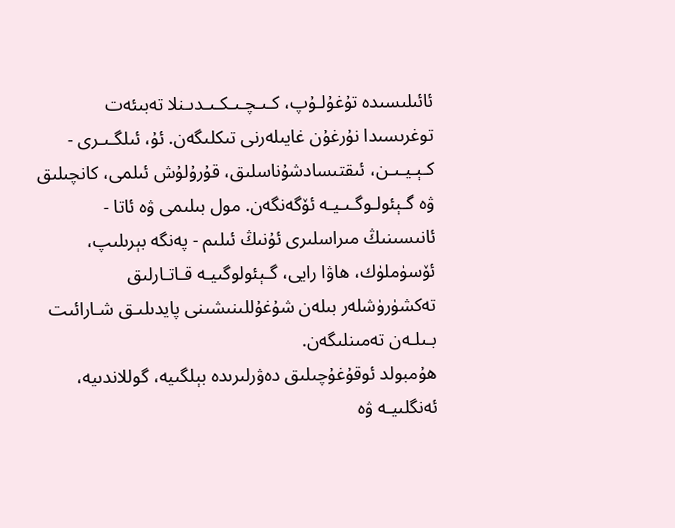ئائىلىسىدە تۇغۇلـۇپ، كـىـچـىـكـىـدىـنلا تەبىئەت توغرىسىدا نۇرغۇن غايىلەرنى تىكلىگەن. ئۇ، ئىلگـىـرى - كـېـيـىـن، ئىقتىسادشۇناسلىق، قۇرۇلۇش ئىلمى، كانچىلىق ۋە گـېئولـوگـىـيـە ئۆگەنگەن. مول بىلىمى ۋە ئاتا - ئانىسىنىڭ مىراسلىرى ئۇنىڭ ئىلىم - پەنگە بېرىلىپ، ئۆسۈملۈك، ھاۋا رايى، گـېئولوگىيـە قـاتـارلىق تەكشۈرۈشلەر بىلەن شۇغۇللىنىشىنى پايدىلىـق شـارائىت بـىلـەن تەمىنلىگەن.
ھۇمبولد ئوقۇغۇچىلىق دەۋرلىرىدە بېلگىيە، گوللاندىيە، ئەنگلىيـە ۋە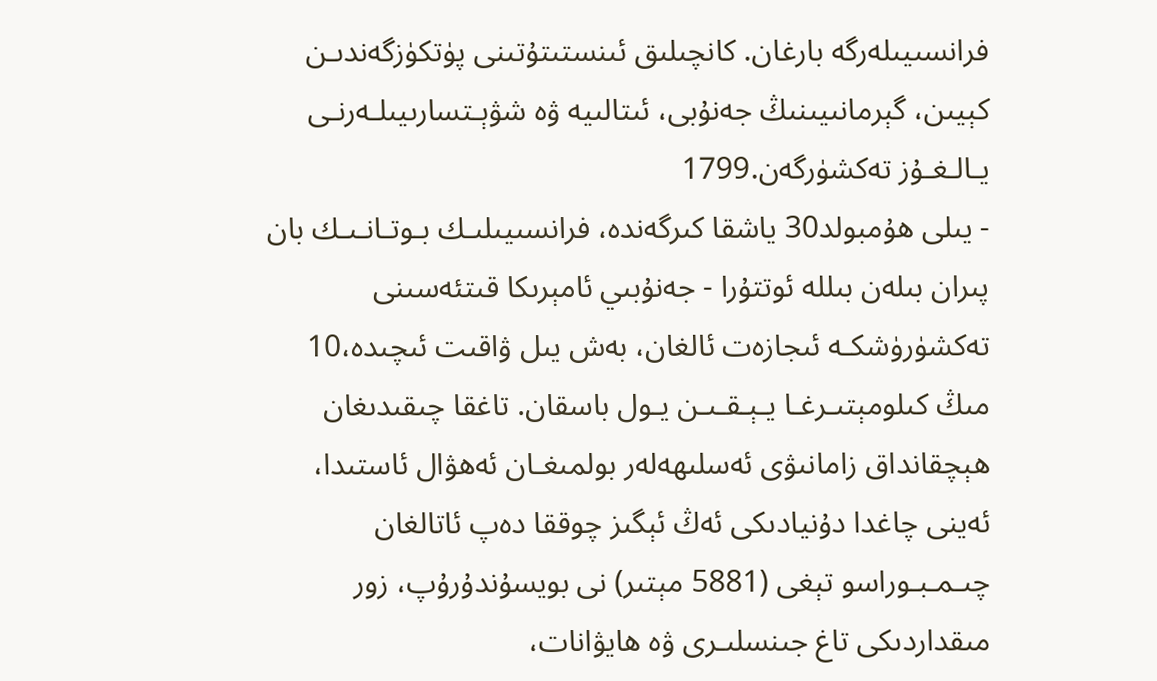فرانسىيىلەرگە بارغان. كانچىلىق ئىنستىتۇتىنى پۈتكۈزگەندىـن كېيىن، گېرمانىيىنىڭ جەنۇبى، ئىتالىيە ۋە شۋېـتسارىيىلـەرنـى يـالـغـۇز تەكشۈرگەن.1799
- يىلى ھۇمبولد30 ياشقا كىرگەندە، فرانسىيىلىـك بـوتـانـىـك بان پىران بىلەن بىللە ئوتتۇرا - جەنۇبىي ئامېرىكا قىتئەسىنى تەكشۈرۈشكـە ئىجازەت ئالغان، بەش يىل ۋاقىت ئىچىدە،10 مىڭ كىلومېتىـرغـا يـېـقـىـن يـول باسقان. تاغقا چىقىدىغان ھېچقانداق زامانىۋى ئەسلىھەلەر بولمىغـان ئەھۋال ئاستىدا، ئەينى چاغدا دۇنيادىكى ئەڭ ئېگىز چوققا دەپ ئاتالغان چىـمـبـوراسو تېغى (5881 مېتىر) نى بويسۇندۇرۇپ، زور مىقداردىكى تاغ جىنسلىـرى ۋە ھايۋانات،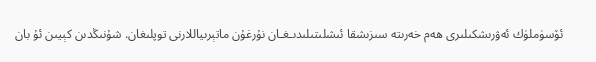ئۆسۈملۈك ئەۋرىشكىلىرى ھەم خەرىتە سىزىشقا ئىشلىتىلىدىـغـان نۇرغۇن ماتېرىياللارنى توپلىغان. شۇنىڭدىن كېيىن ئۇ بان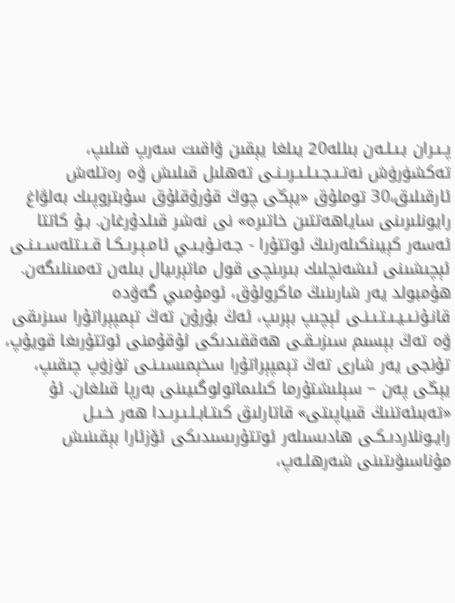پـىـران بـىـلـەن بىللە20 يىلغا يېقىن ۋاقىت سەرپ قىلىپ، تەكشۈرۈش نەتـىـجـىـلـىـرىـنـى تەھلىل قىلىش ۋە رەتلەش ئارقىلىق،30 توملۇق «يېڭى چوڭ قۇرۇقلۇق سۇبتروپىك بەلۋاغ رايونلىرىنى ساياھەتتىن خاتىرە» نى نەشر قىلدۇرغان. بـۇ كاتتا ئەسەر كېيىنكىلەرنىڭ ئوتتۇرا - جـەنـۇبـىـي ئامـېـرىـكـا قـىـتئەسـىـنـى ئېچىشىنى ئىشەنچلىك بىرىنچى قول ماتېرىيال بىلەن تەمىنلىگەن.
ھۇمبولد يەر شارىنىڭ ماكرولۇق، ئومۇمىي گەۋدە قانـۇنـىـيـىـتـىـنـى ئېچىپ بېرىپ، ئەڭ بۇرۇن تەڭ تېمپېراتۇرا سىزىقى ۋە تەڭ بېسىم سىزىـقـى ھەققىدىكى ئۇقۇمنى ئوتتۇرىغا قويۇپ، تۇنجى يەر شارى تەڭ تېمپېراتۇرا سخېمىسىـنـى تۈزۈپ چىقىپ، يېڭى پەن − سېلىشتۇرما كىلىماتولوگىيىنى بەرپا قىلغان. ئۇ «تەبىئەتنىڭ قىياپىتى» قاتارلىق كىتـابـلـىـرىـدا ھەر خـىـل رايـونلاردىـكـى ھادىسىلەر ئوتتۇرىسىدىكى ئۆزئارا بېقىنىش مۇناسىۋىتىنى شەرھلـەپ،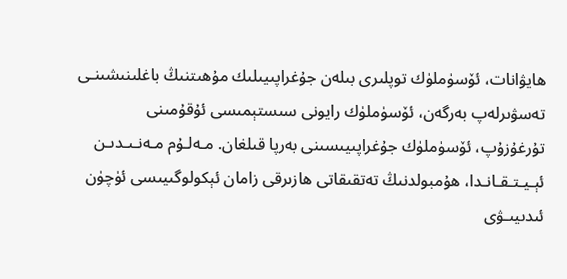ھايۋانات، ئۆسۈملۈك توپلىرى بىلەن جۇغراپىيىلىك مۇھىتنىڭ باغلىنىشىنـى تەسۋىرلەپ بەرگەن، ئۆسۈملۈك رايونى سىستېمىسى ئۇقۇمىنى تۇرغۇزۇپ، ئۆسۈملۈك جۇغراپىيىسىنى بەرپا قىلغان. مـەلـۇم مـەنـىـدىـن ئېـيـتـقـانـدا، ھۇمبولدنىڭ تەتقىقاتى ھازىرقى زامان ئېكولوگىيىسى ئۈچۈن ئىدىيىـۋى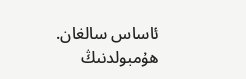ئاساس سالغان.
ھۇمبولدنىڭ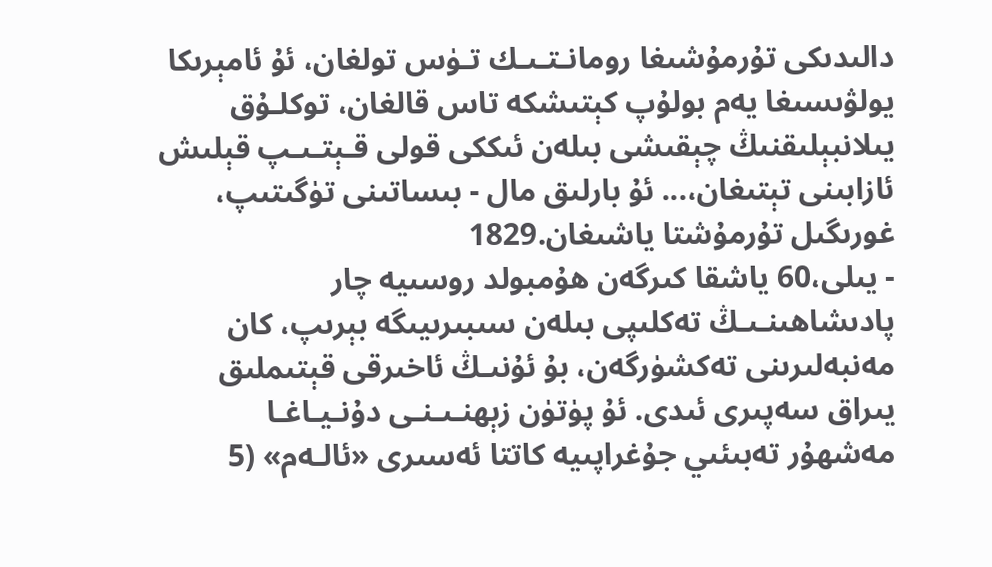دالىدىكى تۇرمۇشىغا رومانـتـىـك تـۈس تولغان، ئۇ ئامېرىكا يولۋىسىغا يەم بولۇپ كېتىشكە تاس قالغان، توكلـۇق يىلانبېلىقنىڭ چېقىشى بىلەن ئىككى قولى قـېتـىـپ قېلىش ئازابىنى تېتىغان،... ئۇ بارلىق مال - بىساتىنى تۈگىتىپ، غورىگىل تۇرمۇشتا ياشىغان.1829
- يىلى،60 ياشقا كىرگەن ھۇمبولد روسىيە چار پادىشاھىنـىـڭ تەكلىپى بىلەن سىبىرىيىگە بېرىپ، كان مەنبەلىرىنى تەكشۈرگەن، بۇ ئۇنىـڭ ئاخىرقى قېتىملىق يىراق سەپىرى ئىدى. ئۇ پۈتۈن زېھنـىـنـى دۇنـيـاغـا مەشھۇر تەبىئىي جۇغراپىيە كاتتا ئەسىرى «ئالـەم» (5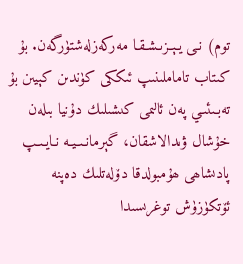توم) نـى يـېـزىـشـقـا مەركەزلەشتۈرگەن. بۇ كىتاب تاماملىنىپ ئىككى كۈندىن كېيىن بۇ تەبـىئىـي پەن ئالىمى كىشىلىك دۇنيا بىلەن خۇشال ۋىدالاشقان، گېرمانـىـيـە نـايـىـپ پادىشاھى ھۇمبولدقا دۆلەتلىك دەپنە ئۆتكۈزۈش توغرىسىدا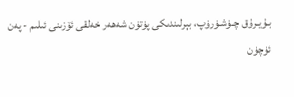بـۇيـرۇق چـۈشـۈرۈپ، بېرلىندىكى پۈتۈن شەھەر خەلقى ئۆزىنى ئىلىم - پەن ئۈچۈن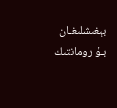بېغىشلىغـان بـۇ رومانتىك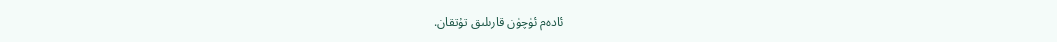ئادەم ئۈچۈن قارىلىق تۇتقان.